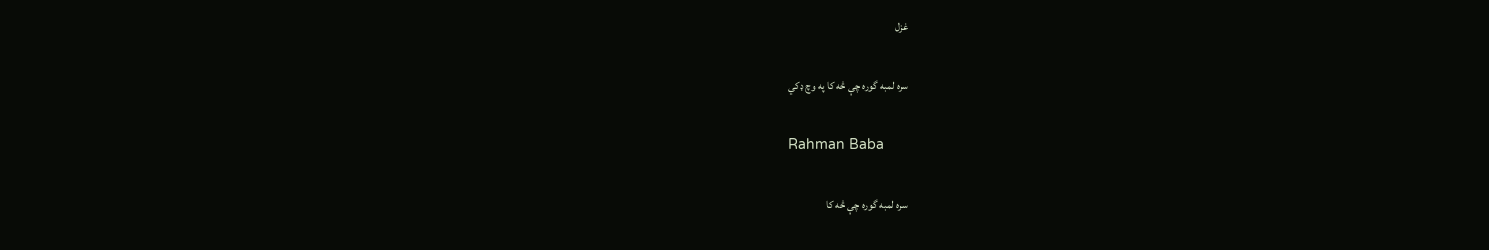غزل

سره لمبه گوره چې څه کا په وچ ډکي

Rahman Baba

سره لمبه گوره چې څه کا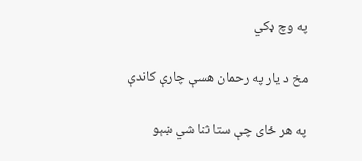په وچ ډکي

مخ د يار په رحمان هسې چارې کاندې

په هر ځای چې ستا ثنا شي ښېو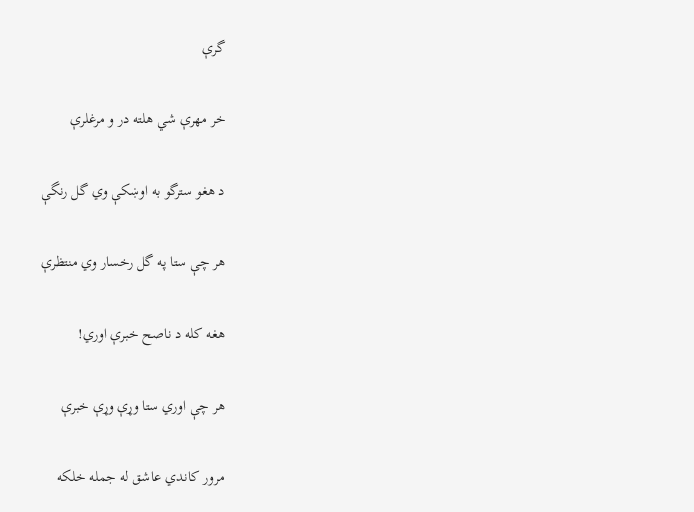گرې

خر مهرې شي هلته در و مرغلرې

د هغو سترگو به اوښکې وي گل رنگې

هر چې ستا په گل رخسار وي منتظرې

هغه کله د ناصح خبرې اوري!

هر چې اوري ستا وړې وړې خبرې

مرور کاندي عاشق له جمله خلکه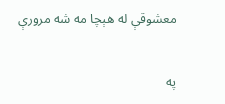معشوقې له هېچا مه شه مرورې

په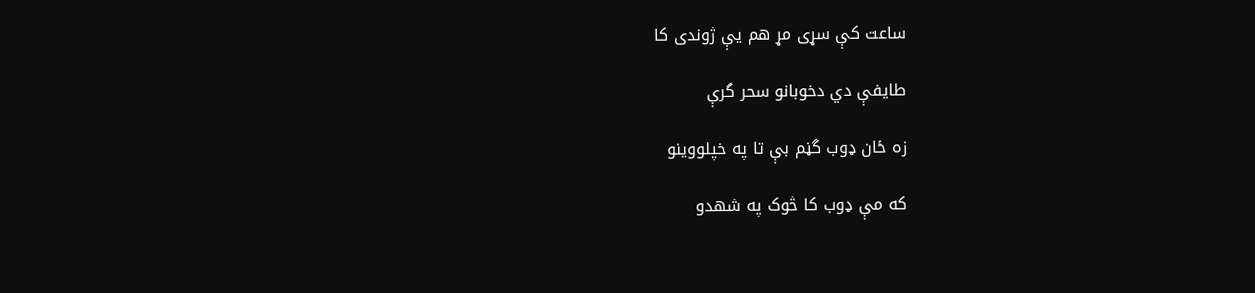ساعت کې سړی مړ هم يې ژوندی کا

طايفې دي دخوبانو سحر گرې

زه ځان ډوب گڼم بې تا په خپلووينو

که مې ډوب کا څوک په شهدو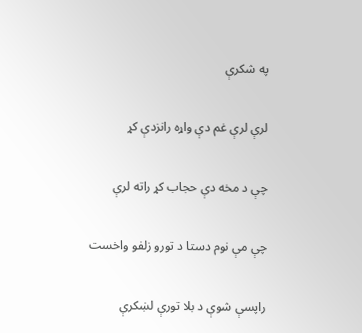په شکرې

لرې لرې غم دې واړه رانزدې کړ

چې د مخه دې حجاب کړ راته لرې

چې مې نوم دستا د تورو زلفو واخست

راپسې شوې د بلا تورې لښکرې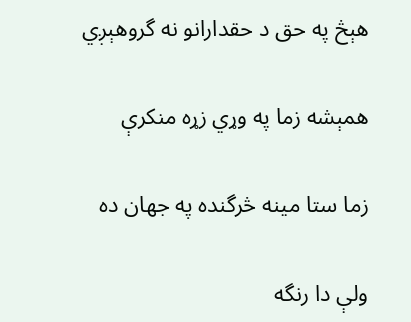هېڅ په حق د حقدارانو نه گروهېږي

همېشه زما په وړي زړه منکرې

زما ستا مينه څرگنده په جهان ده

ولې دا رنگه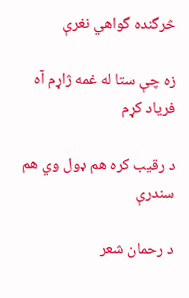څرگنده گواهي نغرې

زه چې ستا له غمه ژاړم آه فرياد کړم

د رقيب کره هم ډول وي هم سندرې

د رحمان شعر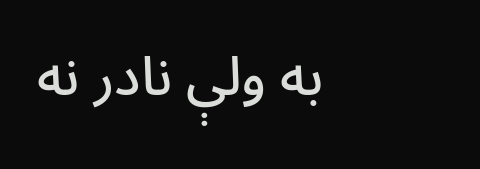به ولې نادر نه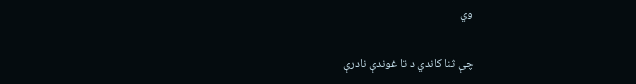وي

چې ثنا کاندي د تا غوندې نادرې